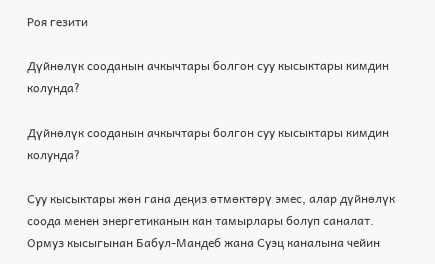Роя гезити

Дүйнөлүк сооданын ачкычтары болгон суу кысыктары кимдин колунда?

Дүйнөлүк сооданын ачкычтары болгон суу кысыктары кимдин колунда?

Суу кысыктары жөн гана деңиз өтмөктөрү эмес, алар дүйнөлүк соода менен энергетиканын кан тамырлары болуп саналат. Ормуз кысыгынан Бабул-Мандеб жана Суэц каналына чейин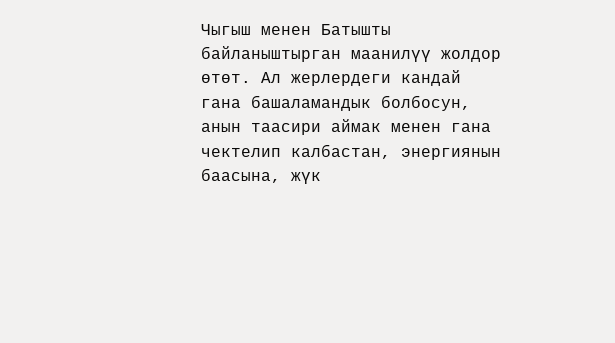Чыгыш менен Батышты байланыштырган маанилүү жолдор өтөт. Ал жерлердеги кандай гана башаламандык болбосун, анын таасири аймак менен гана чектелип калбастан, энергиянын баасына, жүк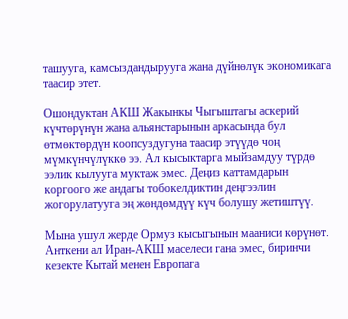ташууга, камсыздандырууга жана дүйнөлүк экономикага таасир этет.

Ошондуктан АКШ Жакынкы Чыгыштагы аскерий күчтөрүнүн жана альянстарынын аркасында бул өтмөктөрдүн коопсуздугуна таасир этүүдө чоң мүмкүнчүлүккө ээ. Ал кысыктарга мыйзамдуу түрдө ээлик кылууга муктаж эмес. Деңиз каттамдарын коргоого же андагы тобокелдиктин деңгээлин жогорулатууга эң жөндөмдүү күч болушу жетиштүү.

Мына ушул жерде Ормуз кысыгынын мааниси көрүнөт. Анткени ал Иран-АКШ маселеси гана эмес, биринчи кезекте Кытай менен Европага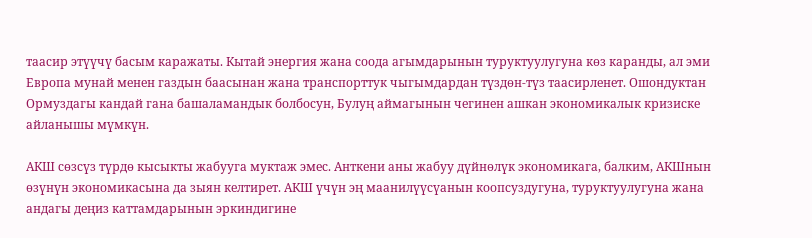таасир этүүчү басым каражаты. Кытай энергия жана соода агымдарынын туруктуулугуна көз каранды, ал эми Европа мунай менен газдын баасынан жана транспорттук чыгымдардан түздөн-түз таасирленет. Ошондуктан Ормуздагы кандай гана башаламандык болбосун, Булуң аймагынын чегинен ашкан экономикалык кризиске айланышы мүмкүн.

АКШ сөзсүз түрдө кысыкты жабууга муктаж эмес. Анткени аны жабуу дүйнөлүк экономикага, балким, АКШнын өзүнүн экономикасына да зыян келтирет. АКШ үчүн эң маанилүүсүанын коопсуздугуна, туруктуулугуна жана андагы деңиз каттамдарынын эркиндигине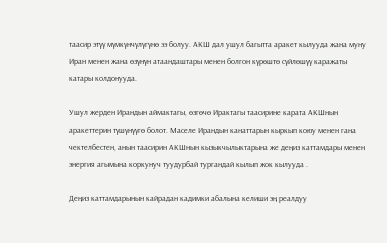таасир этүү мүмкүнчүлүгүнө ээ болуу. АКШ дал ушул багытта аракет кылууда жана муну Иран менен жана өзүнүн атаандаштары менен болгон күрөштө сүйлөшүү каражаты катары колдонууда.

Ушул жерден Ирандын аймактагы, өзгөчө Ирактагы таасирине карата АКШнын аракеттерин түшүнүүгө болот. Маселе Ирандын канаттарын кыркып коюу менен гана чектелбестен, анын таасирин АКШнын кызыкчылыктарына же деңиз каттамдары менен энергия агымына коркунуч туудурбай тургандай кылып жок кылууда .

Деңиз каттамдарынын кайрадан кадимки абалына келиши эң реалдуу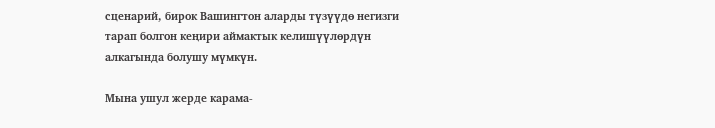сценарий, бирок Вашингтон аларды түзүүдө негизги тарап болгон кеңири аймактык келишүүлөрдүн алкагында болушу мүмкүн.

Мына ушул жерде карама-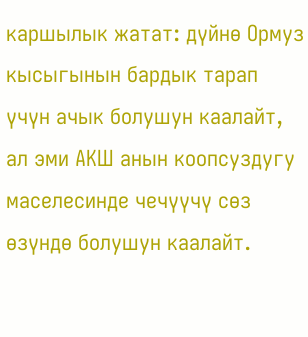каршылык жатат: дүйнө Ормуз кысыгынын бардык тарап үчүн ачык болушун каалайт, ал эми АКШ анын коопсуздугу маселесинде чечүүчү сөз өзүндө болушун каалайт.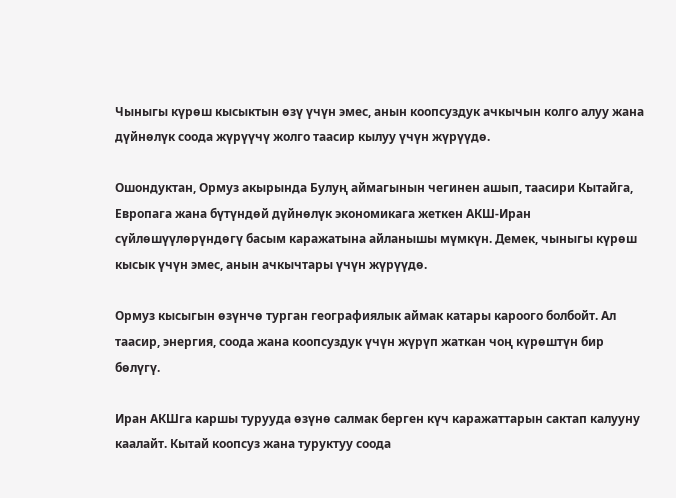Чыныгы күрөш кысыктын өзү үчүн эмес, анын коопсуздук ачкычын колго алуу жана дүйнөлүк соода жүрүүчү жолго таасир кылуу үчүн жүрүүдө.

Ошондуктан, Ормуз акырында Булуң аймагынын чегинен ашып, таасири Кытайга, Европага жана бүтүндөй дүйнөлүк экономикага жеткен АКШ-Иран сүйлөшүүлөрүндөгү басым каражатына айланышы мүмкүн. Демек, чыныгы күрөш кысык үчүн эмес, анын ачкычтары үчүн жүрүүдө.

Ормуз кысыгын өзүнчө турган географиялык аймак катары кароого болбойт. Ал таасир, энергия, соода жана коопсуздук үчүн жүрүп жаткан чоң күрөштүн бир бөлүгү.

Иран АКШга каршы турууда өзүнө салмак берген күч каражаттарын сактап калууну каалайт. Кытай коопсуз жана туруктуу соода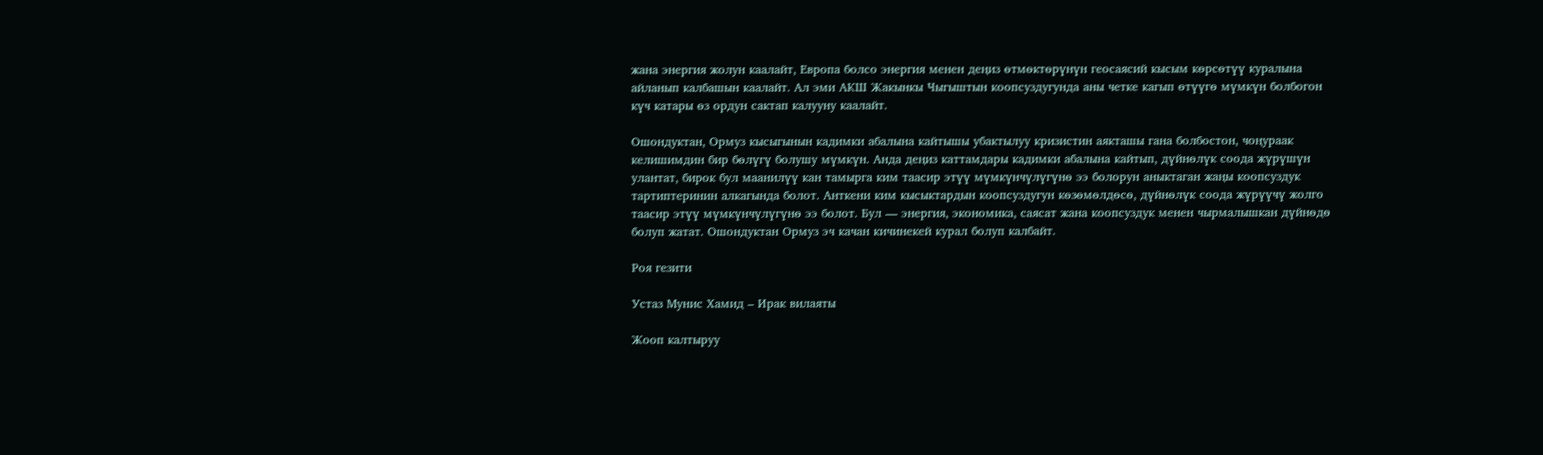жана энергия жолун каалайт, Европа болсо энергия менен деңиз өтмөктөрүнүн геосаясий кысым көрсөтүү куралына айланып калбашын каалайт. Ал эми АКШ Жакынкы Чыгыштын коопсуздугунда аны четке кагып өтүүгө мүмкүн болбогон күч катары өз ордун сактап калууну каалайт.

Ошондуктан, Ормуз кысыгынын кадимки абалына кайтышы убактылуу кризистин аякташы гана болбостон, чоңураак келишимдин бир бөлүгү болушу мүмкүн. Анда деңиз каттамдары кадимки абалына кайтып, дүйнөлүк соода жүрүшүн улантат, бирок бул маанилүү кан тамырга ким таасир этүү мүмкүнчүлүгүнө ээ болорун аныктаган жаңы коопсуздук тартиптеринин алкагында болот. Анткени ким кысыктардын коопсуздугун көзөмөлдөсө, дүйнөлүк соода жүрүүчү жолго таасир этүү мүмкүнчүлүгүнө ээ болот. Бул — энергия, экономика, саясат жана коопсуздук менен чырмалышкан дүйнөдө болуп жатат. Ошондуктан Ормуз эч качан кичинекей курал болуп калбайт.

Роя гезити

Устаз Мунис Хамид – Ирак вилаяты

Жооп калтыруу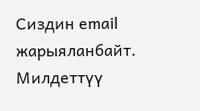Сиздин email жарыяланбайт. Милдеттүү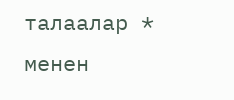талаалар * менен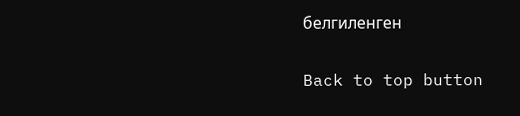белгиленген

Back to top button